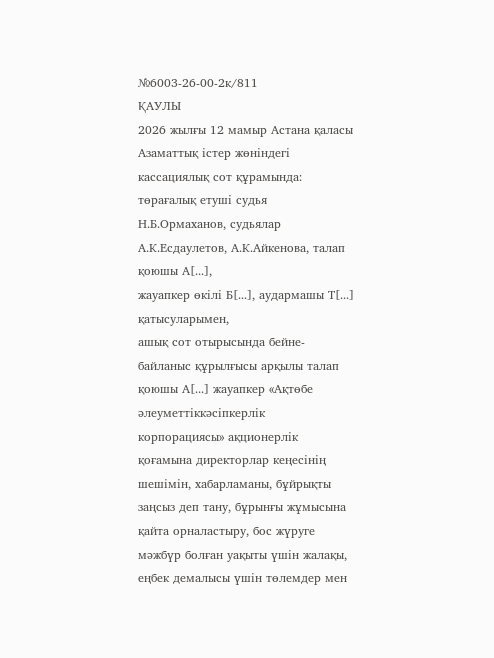№6003-26-00-2к/811
ҚАУЛЫ
2026 жылғы 12 мамыр Астана қаласы
Азаматтық істер жөніндегі кассациялық сот құрамында: төрағалық етуші судья Н.Б.Ормаханов, судьялар А.К.Есдаулетов, А.К.Айкенова, талап қоюшы А[...],
жауапкер өкілі Б[...], аудармашы Т[...] қатысуларымен,
ашық сот отырысында бейне-байланыс құрылғысы арқылы талап қоюшы А[...] жауапкер «Ақтөбе әлеуметтіккәсіпкерлік корпорациясы» ақционерлік қоғамына директорлар кеңесінің шешімін, хабарламаны, бұйрықты заңсыз деп тану, бұрынғы жұмысына қайта орналастыру, бос жүруге мәжбүр болған уақыты үшін жалақы, еңбек демалысы үшін төлемдер мен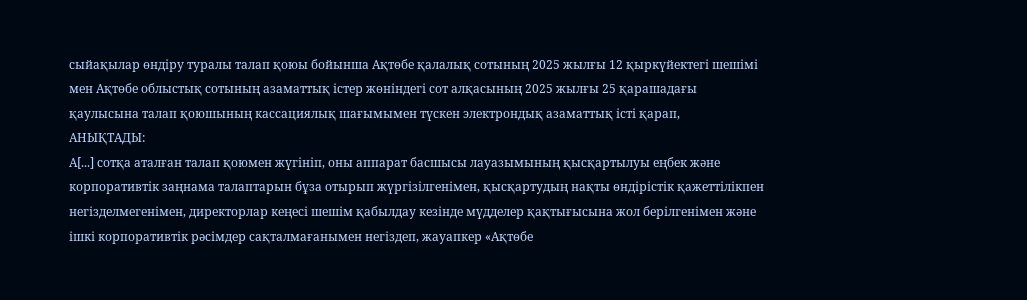сыйақылар өндіру туралы талап қоюы бойынша Ақтөбе қалалық сотының 2025 жылғы 12 қыркүйектегі шешімі мен Ақтөбе облыстық сотының азаматтық істер жөніндегі сот алқасының 2025 жылғы 25 қарашадағы қаулысына талап қоюшының кассациялық шағымымен түскен электрондық азаматтық істі қарап,
АНЫҚТАДЫ:
А[...] сотқа аталған талап қоюмен жүгініп, оны аппарат басшысы лауазымының қысқартылуы еңбек және корпоративтік заңнама талаптарын бұза отырып жүргізілгенімен, қысқартудың нақты өндірістік қажеттілікпен негізделмегенімен, директорлар кеңесі шешім қабылдау кезінде мүдделер қақтығысына жол берілгенімен және ішкі корпоративтік рәсімдер сақталмағанымен негіздеп, жауапкер «Ақтөбе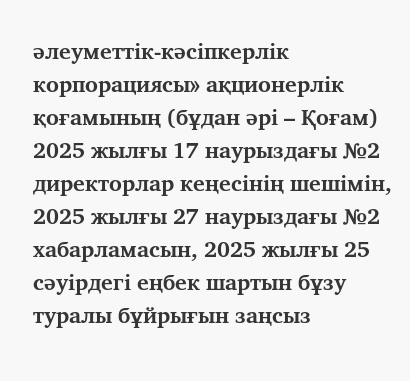әлеуметтік-кәсіпкерлік корпорациясы» ақционерлік қоғамының (бұдан әрі – Қоғам) 2025 жылғы 17 наурыздағы №2 директорлар кеңесінің шешімін, 2025 жылғы 27 наурыздағы №2 хабарламасын, 2025 жылғы 25 сәуірдегі еңбек шартын бұзу туралы бұйрығын заңсыз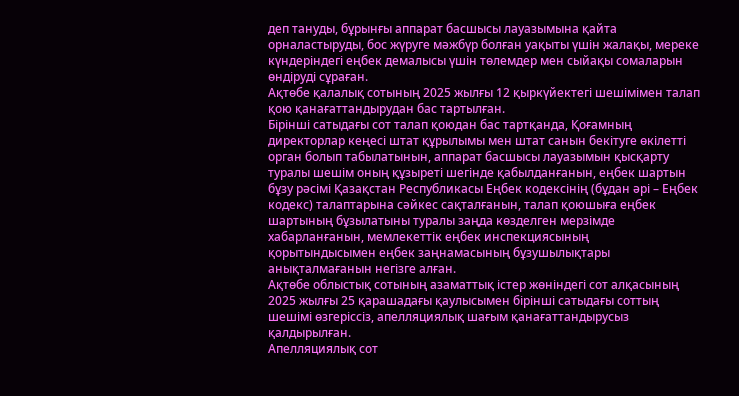деп тануды, бұрынғы аппарат басшысы лауазымына қайта орналастыруды, бос жүруге мәжбүр болған уақыты үшін жалақы, мереке күндеріндегі еңбек демалысы үшін төлемдер мен сыйақы сомаларын өндіруді сұраған.
Ақтөбе қалалық сотының 2025 жылғы 12 қыркүйектегі шешімімен талап қою қанағаттандырудан бас тартылған.
Бірінші сатыдағы сот талап қоюдан бас тартқанда, Қоғамның директорлар кеңесі штат құрылымы мен штат санын бекітуге өкілетті орган болып табылатынын, аппарат басшысы лауазымын қысқарту туралы шешім оның құзыреті шегінде қабылданғанын, еңбек шартын бұзу рәсімі Қазақстан Республикасы Еңбек кодексінің (бұдан әрі – Еңбек кодекс) талаптарына сәйкес сақталғанын, талап қоюшыға еңбек шартының бұзылатыны туралы заңда көзделген мерзімде хабарланғанын, мемлекеттік еңбек инспекциясының
қорытындысымен еңбек заңнамасының бұзушылықтары анықталмағанын негізге алған.
Ақтөбе облыстық сотының азаматтық істер жөніндегі сот алқасының 2025 жылғы 25 қарашадағы қаулысымен бірінші сатыдағы соттың шешімі өзгеріссіз, апелляциялық шағым қанағаттандырусыз қалдырылған.
Апелляциялық сот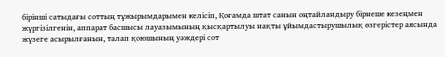бірінші сатыдағы соттың тұжырымдарымен келісіп, Қоғамда штат санын оңтайландыру бірнеше кезеңмен жүргізілгенін, аппарат басшысы лауазымының қысқартылуы нақты ұйымдастырушылық өзгерістер аясында жүзеге асырылғанын, талап қоюшының уәждері сот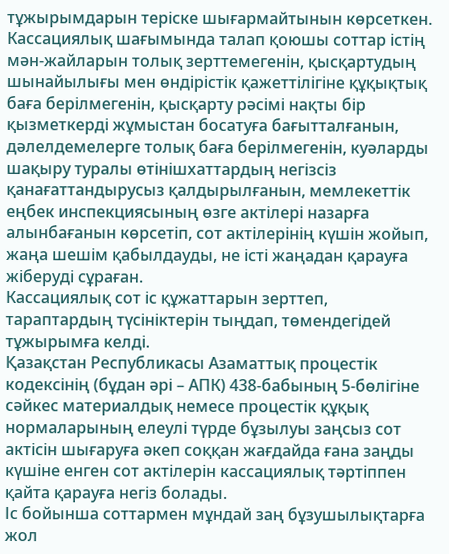тұжырымдарын теріске шығармайтынын көрсеткен.
Кассациялық шағымында талап қоюшы соттар істің мән-жайларын толық зерттемегенін, қысқартудың шынайылығы мен өндірістік қажеттілігіне құқықтық баға берілмегенін, қысқарту рәсімі нақты бір қызметкерді жұмыстан босатуға бағытталғанын, дәлелдемелерге толық баға берілмегенін, куәларды шақыру туралы өтінішхаттардың негізсіз қанағаттандырусыз қалдырылғанын, мемлекеттік еңбек инспекциясының өзге актілері назарға алынбағанын көрсетіп, сот актілерінің күшін жойып, жаңа шешім қабылдауды, не істі жаңадан қарауға жіберуді сұраған.
Кассациялық сот іс құжаттарын зерттеп, тараптардың түсініктерін тыңдап, төмендегідей тұжырымға келді.
Қазақстан Республикасы Азаматтық процестік кодексінің (бұдан әрі – АПК) 438-бабының 5-бөлігіне сәйкес материалдық немесе процестік құқық нормаларының елеулі түрде бұзылуы заңсыз сот актісін шығаруға әкеп соққан жағдайда ғана заңды күшіне енген сот актілерін кассациялық тәртіппен қайта қарауға негіз болады.
Іс бойынша соттармен мұндай заң бұзушылықтарға жол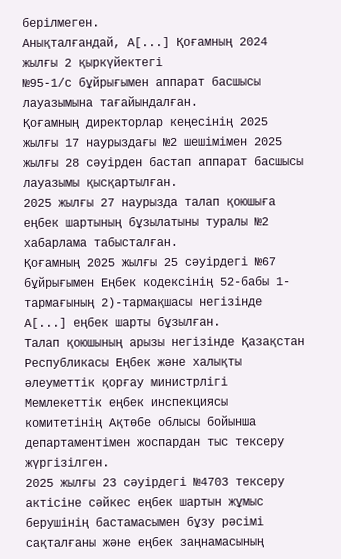берілмеген.
Анықталғандай, А[...] Қоғамның 2024 жылғы 2 қыркүйектегі
№95-1/с бұйрығымен аппарат басшысы лауазымына тағайындалған.
Қоғамның директорлар кеңесінің 2025 жылғы 17 наурыздағы №2 шешімімен 2025 жылғы 28 сәуірден бастап аппарат басшысы лауазымы қысқартылған.
2025 жылғы 27 наурызда талап қоюшыға еңбек шартының бұзылатыны туралы №2 хабарлама табысталған.
Қоғамның 2025 жылғы 25 сәуірдегі №67 бұйрығымен Еңбек кодексінің 52-бабы 1-тармағының 2)-тармақшасы негізінде А[...] еңбек шарты бұзылған.
Талап қоюшының арызы негізінде Қазақстан Республикасы Еңбек және халықты әлеуметтік қорғау министрлігі Мемлекеттік еңбек инспекциясы комитетінің Ақтөбе облысы бойынша департаментімен жоспардан тыс тексеру жүргізілген.
2025 жылғы 23 сәуірдегі №4703 тексеру актісіне сәйкес еңбек шартын жұмыс берушінің бастамасымен бұзу рәсімі сақталғаны және еңбек заңнамасының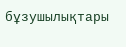бұзушылықтары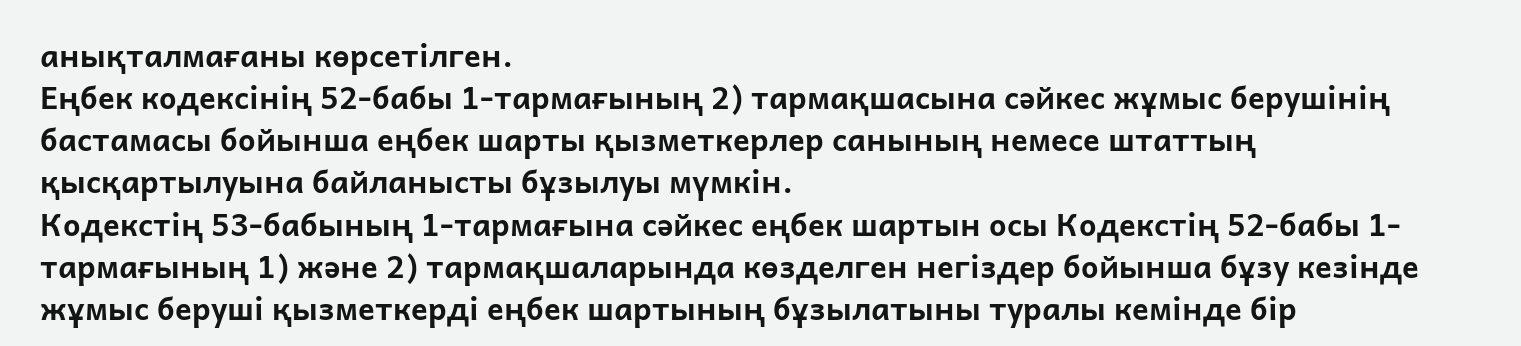анықталмағаны көрсетілген.
Еңбек кодексінің 52-бабы 1-тармағының 2) тармақшасына сәйкес жұмыс берушінің бастамасы бойынша еңбек шарты қызметкерлер санының немесе штаттың қысқартылуына байланысты бұзылуы мүмкін.
Кодекстің 53-бабының 1-тармағына сәйкес еңбек шартын осы Кодекстің 52-бабы 1-тармағының 1) және 2) тармақшаларында көзделген негіздер бойынша бұзу кезінде жұмыс беруші қызметкерді еңбек шартының бұзылатыны туралы кемінде бір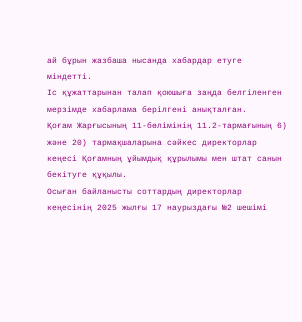ай бұрын жазбаша нысанда хабардар етуге міндетті.
Іс құжаттарынан талап қоюшыға заңда белгіленген мерзімде хабарлама берілгені анықталған.
Қоғам Жарғысының 11-бөлімінің 11.2-тармағының 6) және 20) тармақшаларына сәйкес директорлар кеңесі Қоғамның ұйымдық құрылымы мен штат санын бекітуге құқылы.
Осыған байланысты соттардың директорлар кеңесінің 2025 жылғы 17 наурыздағы №2 шешімі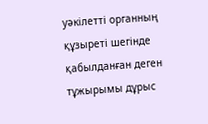уәкілетті органның құзыреті шегінде қабылданған деген тұжырымы дұрыс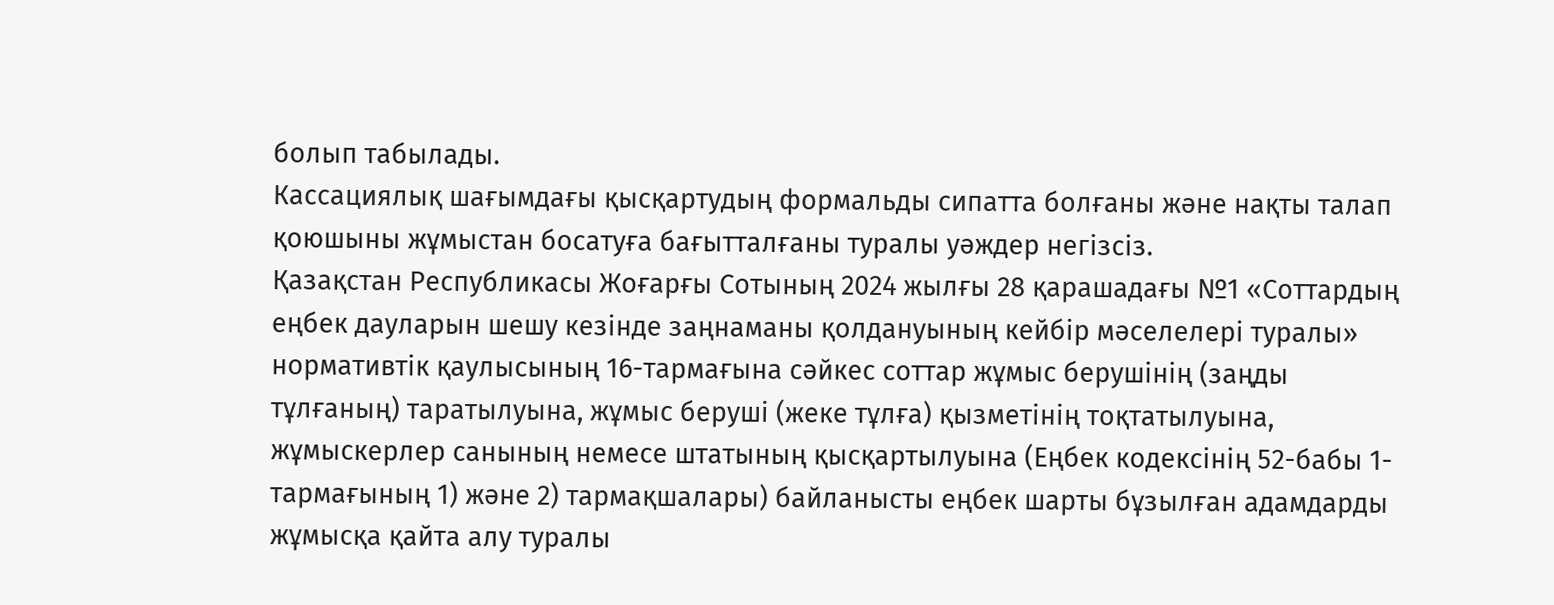болып табылады.
Кассациялық шағымдағы қысқартудың формальды сипатта болғаны және нақты талап қоюшыны жұмыстан босатуға бағытталғаны туралы уәждер негізсіз.
Қазақстан Республикасы Жоғарғы Сотының 2024 жылғы 28 қарашадағы №1 «Соттардың еңбек дауларын шешу кезінде заңнаманы қолдануының кейбір мәселелері туралы» нормативтік қаулысының 16-тармағына сәйкес соттар жұмыс берушінің (заңды тұлғаның) таратылуына, жұмыс беруші (жеке тұлға) қызметінің тоқтатылуына, жұмыскерлер санының немесе штатының қысқартылуына (Еңбек кодексінің 52-бабы 1-тармағының 1) және 2) тармақшалары) байланысты еңбек шарты бұзылған адамдарды жұмысқа қайта алу туралы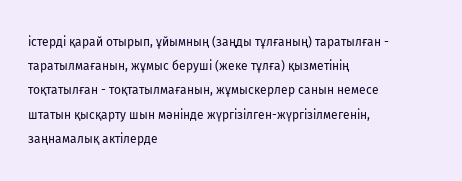істерді қарай отырып, ұйымның (заңды тұлғаның) таратылған - таратылмағанын, жұмыс беруші (жеке тұлға) қызметінің тоқтатылған - тоқтатылмағанын, жұмыскерлер санын немесе штатын қысқарту шын мәнінде жүргізілген-жүргізілмегенін, заңнамалық актілерде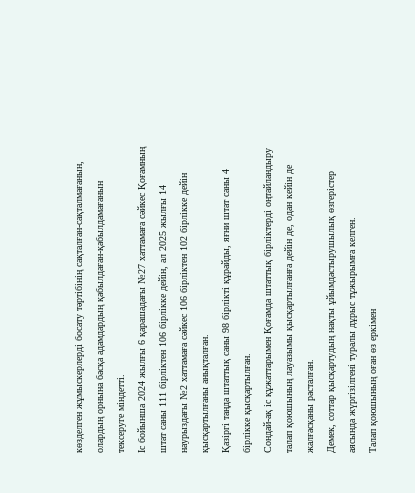көзделген жұмыскерлерді босату тәртібінің сақталған-сақталмағанын, олардың орнына басқа адамдардың қабылдаған-қабылдамағанын тексеруге міндетті.
Іс бойынша 2024 жылғы 6 қарашадағы №27 хаттамаға сәйкес Қоғамның штат саны 111 бірліктен 106 бірлікке дейін, ал 2025 жылғы 14 наурыздағы №2 хаттамаға сәйкес 106 бірліктен 102 бірлікке дейін қысқартылғаны анықталған.
Қазіргі таңда штаттық саны 98 бірлікті құрайды, яғни штат саны 4 бірлікке қысқартылған.
Сондай-ақ іс құжаттарымен Қоғамда штаттық бірліктерді оңтайландыру талап қоюшының лауазымы қысқартылғанға дейін де, одан кейін де жалғасқаны расталған.
Демек, соттар қысқартудың нақты ұйымдастырушылық өзгерістер аясында жүргізілгені туралы дұрыс тұжырымға келген.
Талап қоюшының оған өз еркімен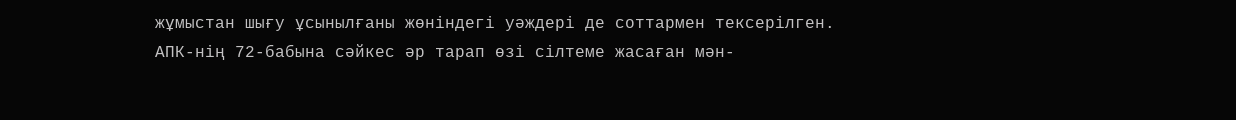жұмыстан шығу ұсынылғаны жөніндегі уәждері де соттармен тексерілген.
АПК-нің 72-бабына сәйкес әр тарап өзі сілтеме жасаған мән-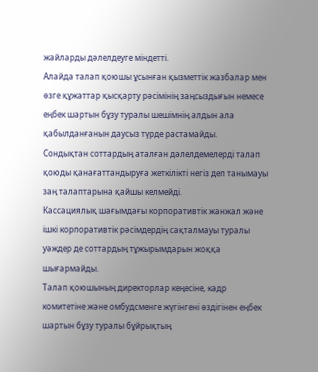жайларды дәлелдеуге міндетті.
Алайда талап қоюшы ұсынған қызметтік жазбалар мен өзге құжаттар қысқарту рәсімінің заңсыздығын немесе еңбек шартын бұзу туралы шешімнің алдын ала қабылданғанын даусыз түрде растамайды.
Сондықтан соттардың аталған дәлелдемелерді талап қоюды қанағаттандыруға жеткілікті негіз деп танымауы заң талаптарына қайшы келмейді.
Кассациялық шағымдағы корпоративтік жанжал және ішкі корпоративтік рәсімдердің сақталмауы туралы уәждер де соттардың тұжырымдарын жоққа шығармайды.
Талап қоюшының директорлар кеңесіне, кадр комитетіне және омбудсменге жүгінгені өздігінен еңбек шартын бұзу туралы бұйрықтың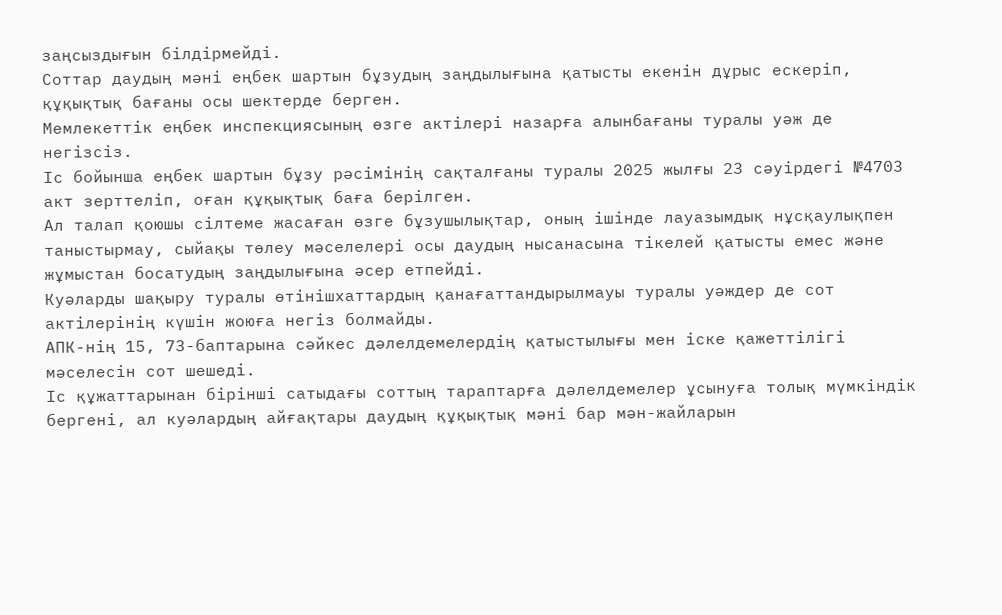заңсыздығын білдірмейді.
Соттар даудың мәні еңбек шартын бұзудың заңдылығына қатысты екенін дұрыс ескеріп, құқықтық бағаны осы шектерде берген.
Мемлекеттік еңбек инспекциясының өзге актілері назарға алынбағаны туралы уәж де негізсіз.
Іс бойынша еңбек шартын бұзу рәсімінің сақталғаны туралы 2025 жылғы 23 сәуірдегі №4703 акт зерттеліп, оған құқықтық баға берілген.
Ал талап қоюшы сілтеме жасаған өзге бұзушылықтар, оның ішінде лауазымдық нұсқаулықпен таныстырмау, сыйақы төлеу мәселелері осы даудың нысанасына тікелей қатысты емес және жұмыстан босатудың заңдылығына әсер етпейді.
Куәларды шақыру туралы өтінішхаттардың қанағаттандырылмауы туралы уәждер де сот актілерінің күшін жоюға негіз болмайды.
АПК-нің 15, 73-баптарына сәйкес дәлелдемелердің қатыстылығы мен іске қажеттілігі мәселесін сот шешеді.
Іс құжаттарынан бірінші сатыдағы соттың тараптарға дәлелдемелер ұсынуға толық мүмкіндік бергені, ал куәлардың айғақтары даудың құқықтық мәні бар мән-жайларын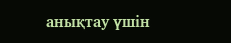анықтау үшін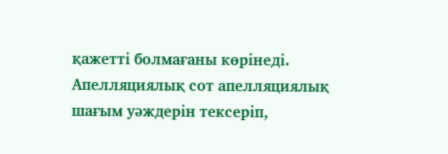қажетті болмағаны көрінеді.
Апелляциялық сот апелляциялық шағым уәждерін тексеріп,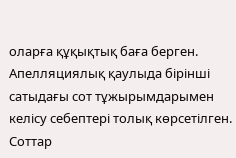оларға құқықтық баға берген.
Апелляциялық қаулыда бірінші сатыдағы сот тұжырымдарымен келісу себептері толық көрсетілген.
Соттар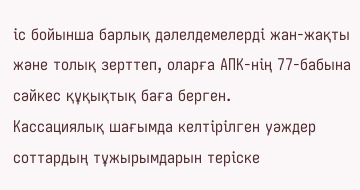іс бойынша барлық дәлелдемелерді жан-жақты және толық зерттеп, оларға АПК-нің 77-бабына сәйкес құқықтық баға берген.
Кассациялық шағымда келтірілген уәждер соттардың тұжырымдарын теріске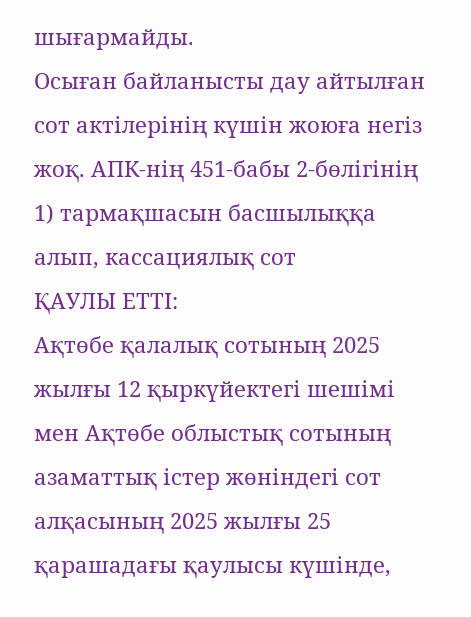шығармайды.
Осыған байланысты дау айтылған сот актілерінің күшін жоюға негіз жоқ. АПК-нің 451-бабы 2-бөлігінің 1) тармақшасын басшылыққа алып, кассациялық сот
ҚАУЛЫ ЕТТІ:
Ақтөбе қалалық сотының 2025 жылғы 12 қыркүйектегі шешімі мен Ақтөбе облыстық сотының азаматтық істер жөніндегі сот алқасының 2025 жылғы 25 қарашадағы қаулысы күшінде,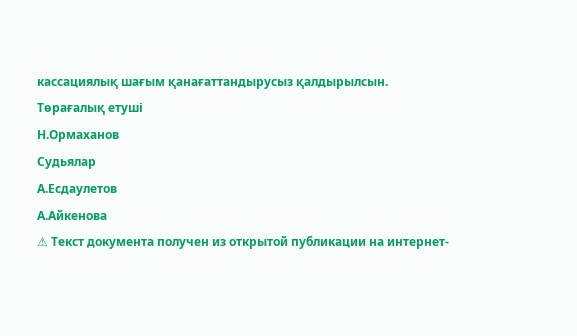кассациялық шағым қанағаттандырусыз қалдырылсын.
Төрағалық етуші
Н.Ормаханов
Судьялар
А.Есдаулетов
А.Айкенова
⚠ Текст документа получен из открытой публикации на интернет-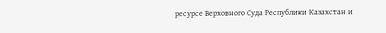ресурсе Верховного Суда Республики Казахстан и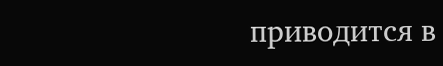приводится в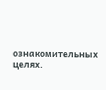ознакомительных целях.